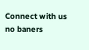Connect with us
no baners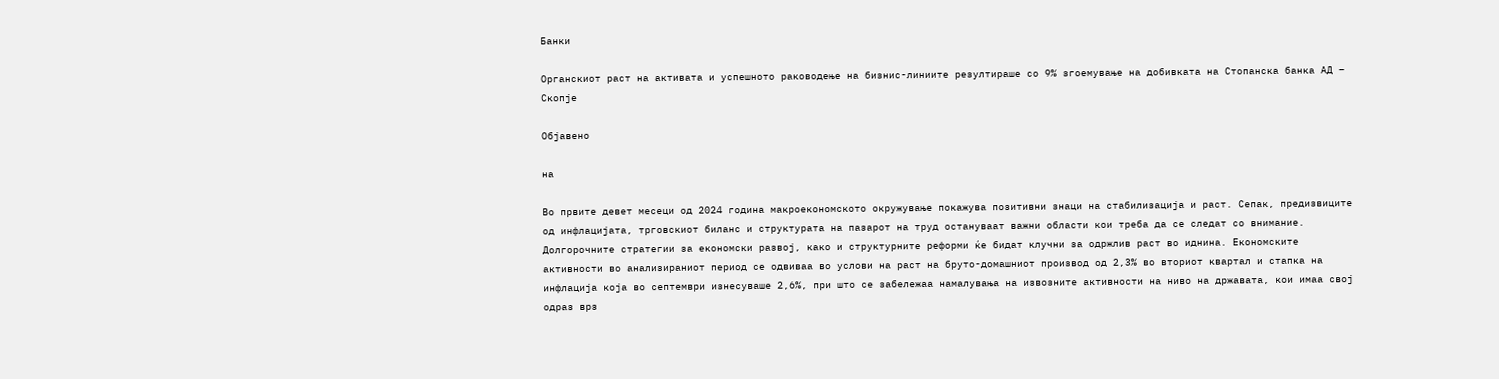Банки

Органскиот раст на активата и успешното раководење на бизнис-линиите резултираше со 9% згоемување на добивката на Стопанска банка АД – Скопје

Објавено

на

Во првите девет месеци од 2024 година макроекономското окружување покажува позитивни знаци на стабилизација и раст. Сепак, предизвиците од инфлацијата, трговскиот биланс и структурата на пазарот на труд остануваат важни области кои треба да се следат со внимание. Долгорочните стратегии за економски развој, како и структурните реформи ќе бидат клучни за одржлив раст во иднина. Економските активности во анализираниот период се одвиваа во услови на раст на бруто-домашниот производ од 2,3% во вториот квартал и стапка на инфлација која во септември изнесуваше 2,6%, при што се забележаа намалувања на извозните активности на ниво на државата, кои имаа свој одраз врз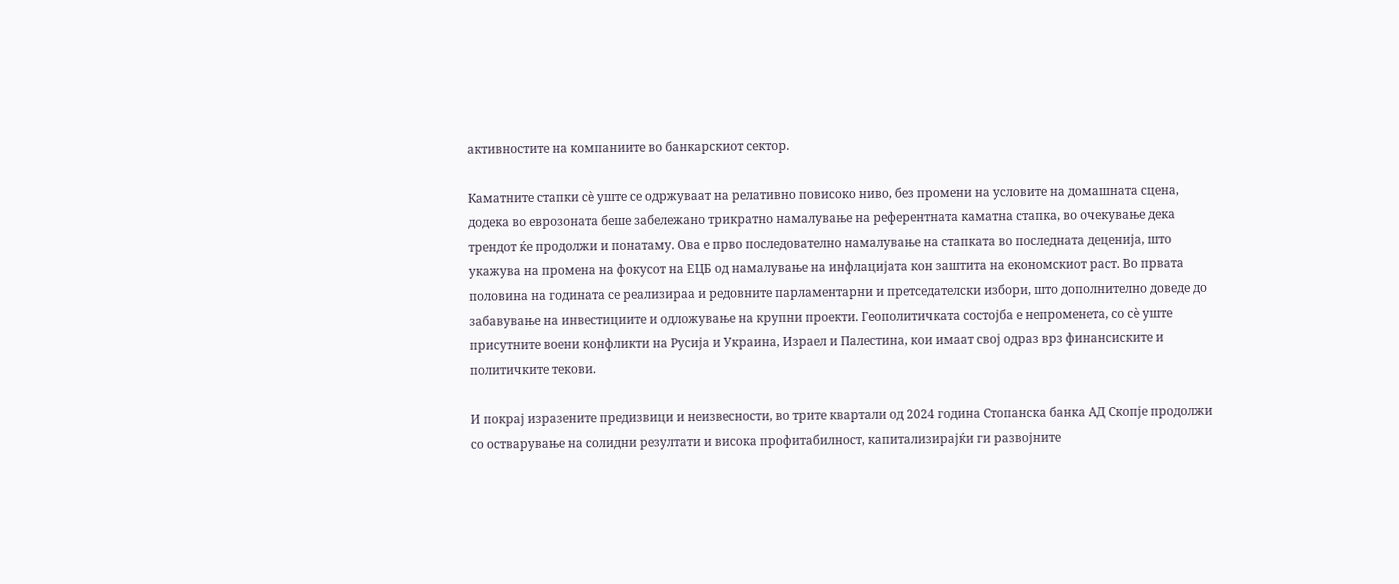активностите на компаниите во банкарскиот сектор.

Каматните стапки сè уште се одржуваат на релативно повисоко ниво, без промени на условите на домашната сцена, додека во еврозоната беше забележано трикратно намалување на референтната каматна стапка, во очекување дека трендот ќе продолжи и понатаму. Ова е прво последователно намалување на стапката во последната деценија, што укажува на промена на фокусот на ЕЦБ од намалување на инфлацијата кон заштита на економскиот раст. Во првата половина на годината се реализираа и редовните парламентарни и претседателски избори, што дополнително доведе до забавување на инвестициите и одложување на крупни проекти. Геополитичката состојба е непроменета, со сè уште присутните воени конфликти на Русија и Украина, Израел и Палестина, кои имаат свој одраз врз финансиските и политичките текови.

И покрај изразените предизвици и неизвесности, во трите квартали од 2024 година Стопанска банка АД Скопје продолжи со остварување на солидни резултати и висока профитабилност, капитализирајќи ги развојните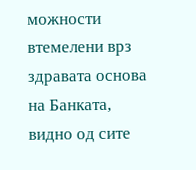можности втемелени врз здравата основа на Банката, видно од сите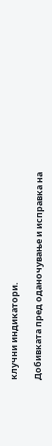клучни индикатори.

Добивката пред оданочување и исправка на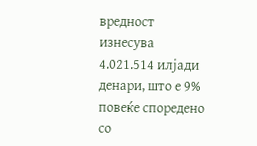вредност изнесува 4.021.514 илјади денари, што е 9% повеќе споредено со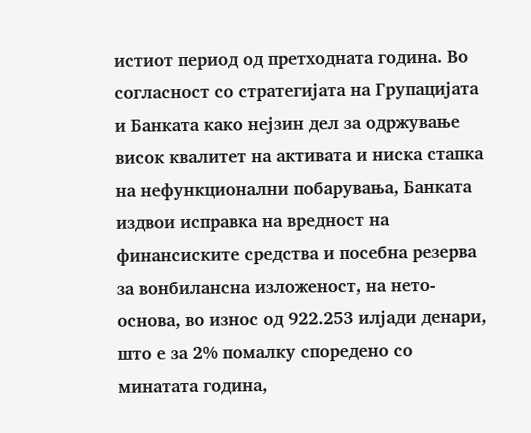истиот период од претходната година. Во согласност со стратегијата на Групацијата и Банката како нејзин дел за одржување висок квалитет на активата и ниска стапка на нефункционални побарувања, Банката издвои исправка на вредност на финансиските средства и посебна резерва за вонбилансна изложеност, на нето-основа, во износ од 922.253 илјади денари, што е за 2% помалку споредено со минатата година,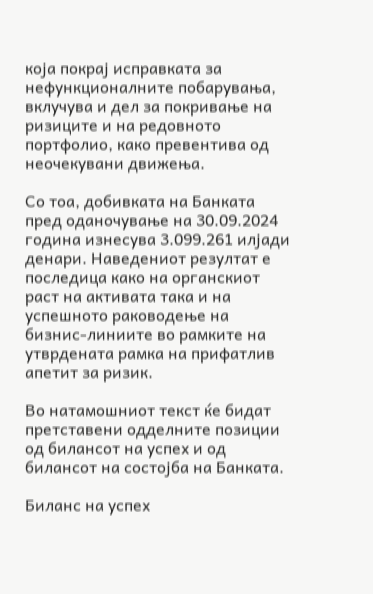која покрај исправката за нефункционалните побарувања, вклучува и дел за покривање на ризиците и на редовното портфолио, како превентива од неочекувани движења.

Со тоа, добивката на Банката пред оданочување на 30.09.2024 година изнесува 3.099.261 илјади денари. Наведениот резултат е последица како на органскиот раст на активата така и на успешното раководење на бизнис-линиите во рамките на утврдената рамка на прифатлив апетит за ризик.

Во натамошниот текст ќе бидат претставени одделните позиции од билансот на успех и од билансот на состојба на Банката.

Биланс на успех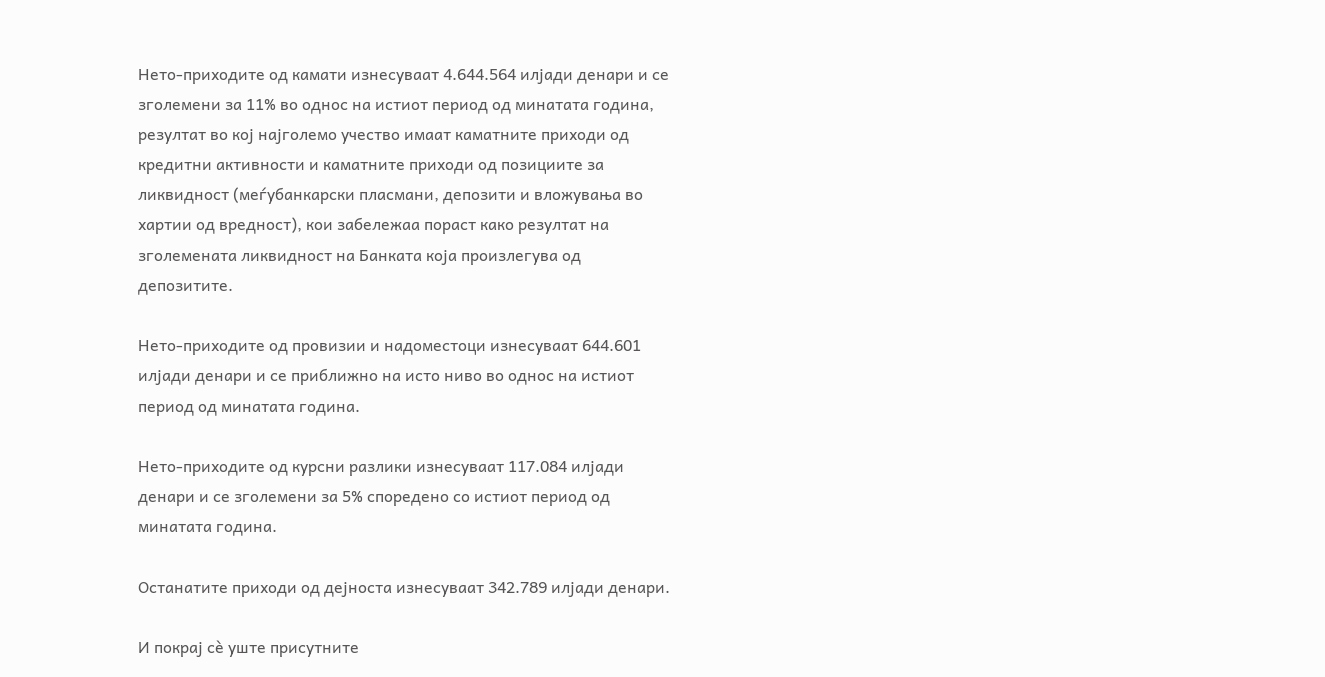Нето-приходите од камати изнесуваат 4.644.564 илјади денари и се зголемени за 11% во однос на истиот период од минатата година, резултат во кој најголемо учество имаат каматните приходи од кредитни активности и каматните приходи од позициите за ликвидност (меѓубанкарски пласмани, депозити и вложувања во хартии од вредност), кои забележаа пораст како резултат на зголемената ликвидност на Банката која произлегува од депозитите.

Нето-приходите од провизии и надоместоци изнесуваат 644.601 илјади денари и се приближно на исто ниво во однос на истиот период од минатата година.

Нето-приходите од курсни разлики изнесуваат 117.084 илјади денари и се зголемени за 5% споредено со истиот период од минатата година.

Останатите приходи од дејноста изнесуваат 342.789 илјади денари.

И покрај сè уште присутните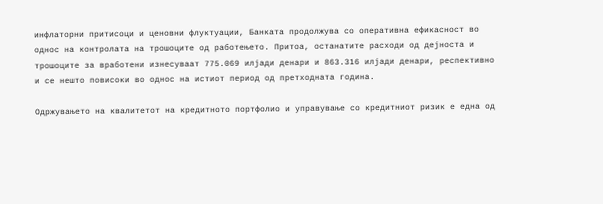инфлаторни притисоци и ценовни флуктуации, Банката продолжува со оперативна ефикасност во однос на контролата на трошоците од работењето. Притоа, останатите расходи од дејноста и трошоците за вработени изнесуваат 775.069 илјади денари и 863.316 илјади денари, респективно и се нешто повисоки во однос на истиот период од претходната година.

Одржувањето на квалитетот на кредитното портфолио и управување со кредитниот ризик е една од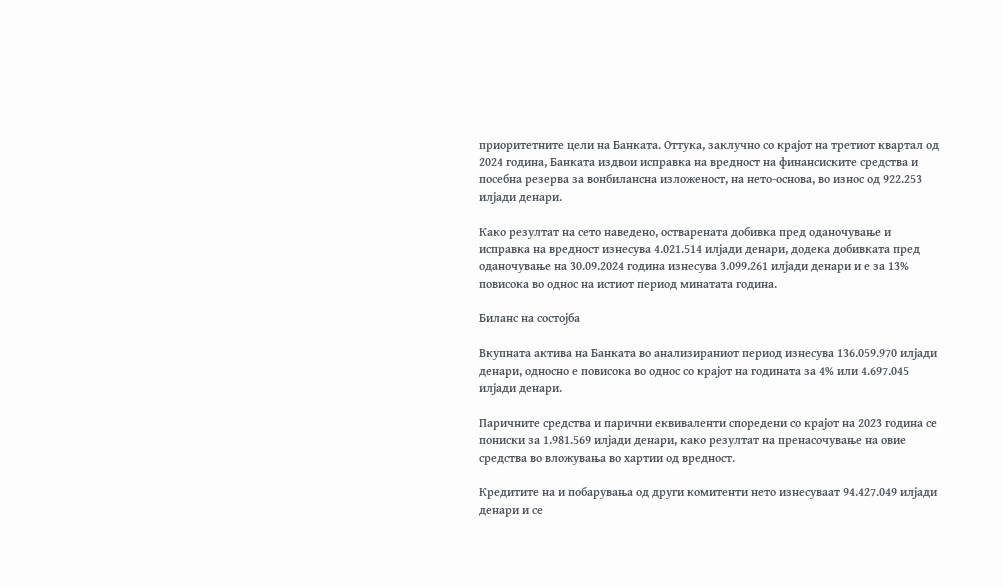приоритетните цели на Банката. Оттука, заклучно со крајот на третиот квартал од 2024 година, Банката издвои исправка на вредност на финансиските средства и посебна резерва за вонбилансна изложеност, на нето-основа, во износ од 922.253 илјади денари.

Како резултат на сето наведено, остварената добивка пред оданочување и исправка на вредност изнесува 4.021.514 илјади денари, додека добивката пред оданочување на 30.09.2024 година изнесува 3.099.261 илјади денари и е за 13% повисока во однос на истиот период минатата година.

Биланс на состојба

Вкупната актива на Банката во анализираниот период изнесува 136.059.970 илјади денари, односно е повисока во однос со крајот на годината за 4% или 4.697.045 илјади денари.

Паричните средства и парични еквиваленти споредени со крајот на 2023 година се пониски за 1.981.569 илјади денари, како резултат на пренасочување на овие средства во вложувања во хартии од вредност.

Кредитите на и побарувања од други комитенти нето изнесуваат 94.427.049 илјади денари и се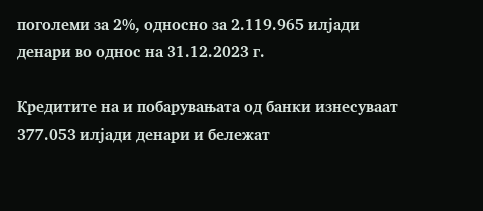поголеми за 2%, односно за 2.119.965 илјади денари во однос на 31.12.2023 г.

Кредитите на и побарувањата од банки изнесуваат 377.053 илјади денари и бележат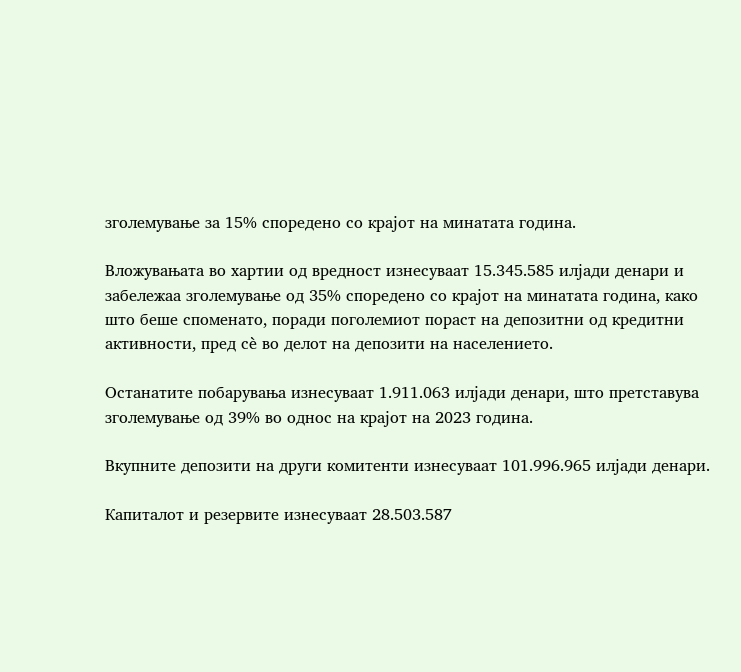зголемување за 15% споредено со крајот на минатата година.

Вложувањата во хартии од вредност изнесуваат 15.345.585 илјади денари и забележаа зголемување од 35% споредено со крајот на минатата година, како што беше споменато, поради поголемиот пораст на депозитни од кредитни активности, пред сè во делот на депозити на населението.

Останатите побарувања изнесуваат 1.911.063 илјади денари, што претставува зголемување од 39% во однос на крајот на 2023 година.

Вкупните депозити на други комитенти изнесуваат 101.996.965 илјади денари.

Капиталот и резервите изнесуваат 28.503.587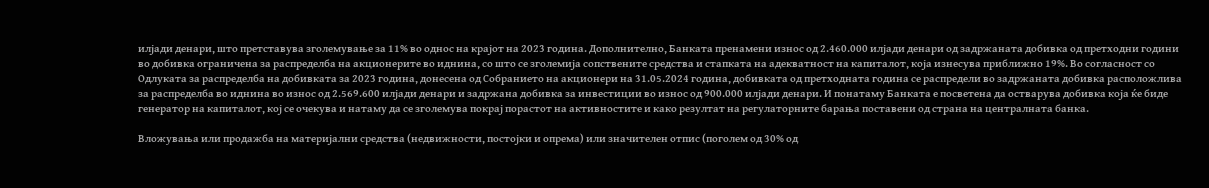илјади денари, што претставува зголемување за 11% во однос на крајот на 2023 година. Дополнително, Банката пренамени износ од 2.460.000 илјади денари од задржаната добивка од претходни години во добивка ограничена за распределба на акционерите во иднина, со што се зголемија сопствените средства и стапката на адекватност на капиталот, која изнесува приближно 19%. Во согласност со Одлуката за распределба на добивката за 2023 година, донесена од Собранието на акционери на 31.05.2024 година, добивката од претходната година се распредели во задржаната добивка расположлива за распределба во иднина во износ од 2.569.600 илјади денари и задржана добивка за инвестиции во износ од 900.000 илјади денари. И понатаму Банката е посветена да остварува добивка која ќе биде генератор на капиталот, кој се очекува и натаму да се зголемува покрај порастот на активностите и како резултат на регулаторните барања поставени од страна на централната банка.

Вложувања или продажба на материјални средства (недвижности, постојки и опрема) или значителен отпис (поголем од 30% од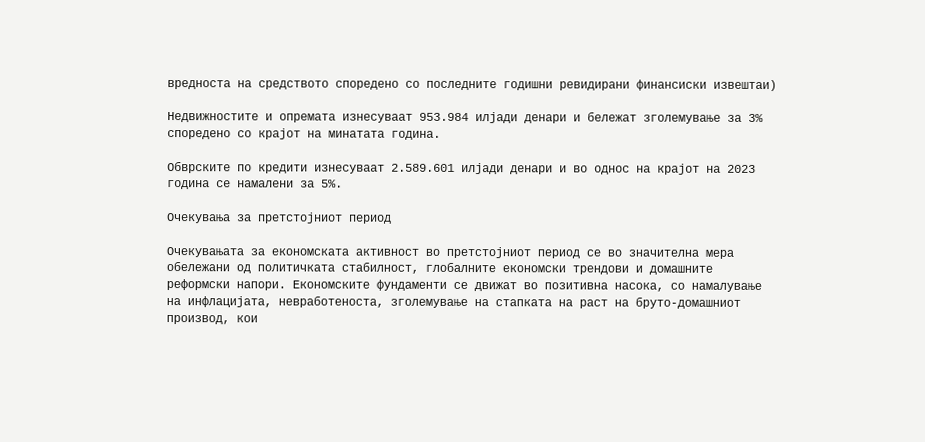вредноста на средството споредено со последните годишни ревидирани финансиски извештаи)

Недвижностите и опремата изнесуваат 953.984 илјади денари и бележат зголемување за 3% споредено со крајот на минатата година.

Обврските по кредити изнесуваат 2.589.601 илјади денари и во однос на крајот на 2023 година се намалени за 5%.

Очекувања за претстојниот период

Очекувањата за економската активност во претстојниот период се во значителна мера обележани од политичката стабилност, глобалните економски трендови и домашните реформски напори. Економските фундаменти се движат во позитивна насока, со намалување на инфлацијата, невработеноста, зголемување на стапката на раст на бруто-домашниот производ, кои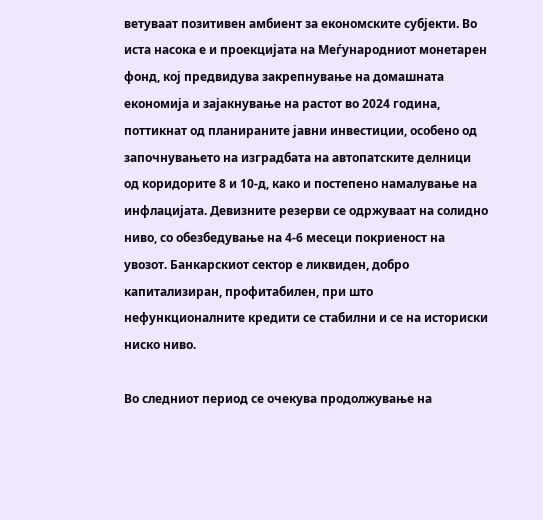ветуваат позитивен амбиент за економските субјекти. Во иста насока е и проекцијата на Меѓународниот монетарен фонд, кој предвидува закрепнување на домашната економија и зајакнување на растот во 2024 година, поттикнат од планираните јавни инвестиции, особено од започнувањето на изградбата на автопатските делници од коридорите 8 и 10-д, како и постепено намалување на инфлацијата. Девизните резерви се одржуваат на солидно ниво, со обезбедување на 4-6 месеци покриеност на увозот. Банкарскиот сектор е ликвиден, добро капитализиран, профитабилен, при што нефункционалните кредити се стабилни и се на историски ниско ниво.

Во следниот период се очекува продолжување на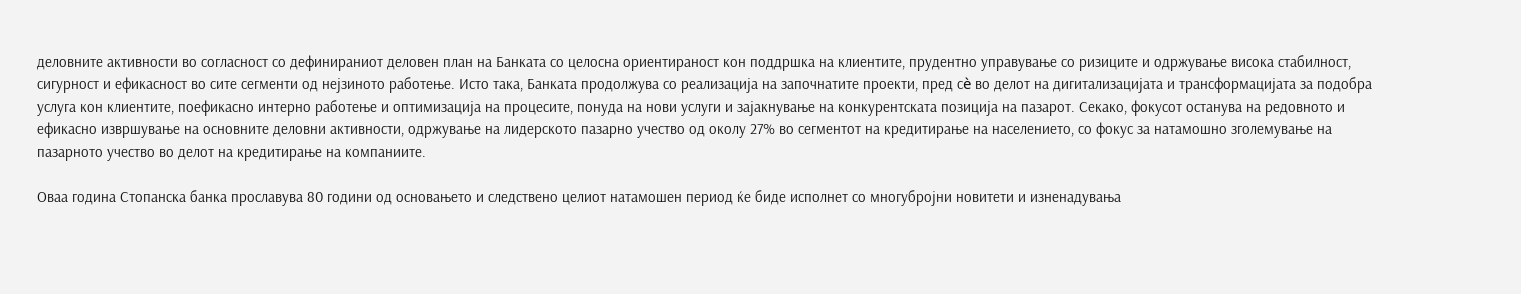деловните активности во согласност со дефинираниот деловен план на Банката со целосна ориентираност кон поддршка на клиентите, прудентно управување со ризиците и одржување висока стабилност, сигурност и ефикасност во сите сегменти од нејзиното работење. Исто така, Банката продолжува со реализација на започнатите проекти, пред сè во делот на дигитализацијата и трансформацијата за подобра услуга кон клиентите, поефикасно интерно работење и оптимизација на процесите, понуда на нови услуги и зајакнување на конкурентската позиција на пазарот. Секако, фокусот останува на редовното и ефикасно извршување на основните деловни активности, одржување на лидерското пазарно учество од околу 27% во сегментот на кредитирање на населението, со фокус за натамошно зголемување на пазарното учество во делот на кредитирање на компаниите.

Оваа година Стопанска банка прославува 80 години од основањето и следствено целиот натамошен период ќе биде исполнет со многубројни новитети и изненадувања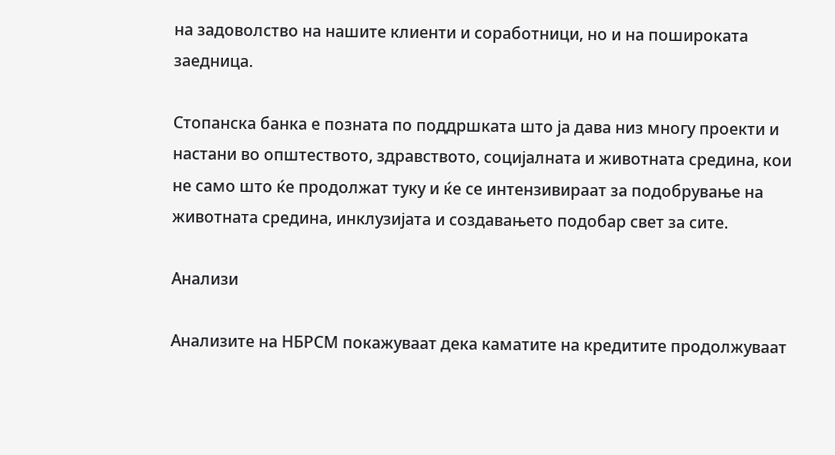на задоволство на нашите клиенти и соработници, но и на пошироката заедница.

Стопанска банка е позната по поддршката што ја дава низ многу проекти и настани во општеството, здравството, социјалната и животната средина, кои не само што ќе продолжат туку и ќе се интензивираат за подобрување на животната средина, инклузијата и создавањето подобар свет за сите.

Анализи

Анализите на НБРСМ покажуваат дека каматите на кредитите продолжуваат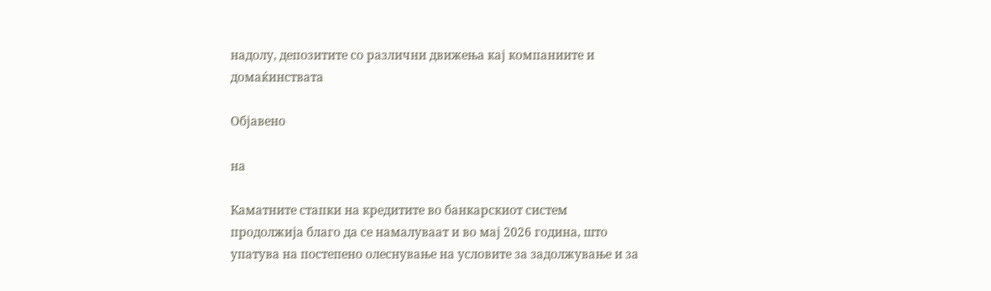надолу, депозитите со различни движења кај компаниите и домаќинствата

Објавено

на

Каматните стапки на кредитите во банкарскиот систем продолжија благо да се намалуваат и во мај 2026 година, што упатува на постепено олеснување на условите за задолжување и за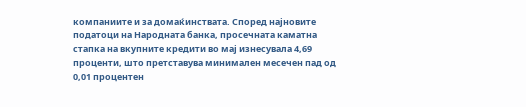компаниите и за домаќинствата. Според најновите податоци на Народната банка, просечната каматна стапка на вкупните кредити во мај изнесувала 4,69 проценти, што претставува минимален месечен пад од 0,01 процентен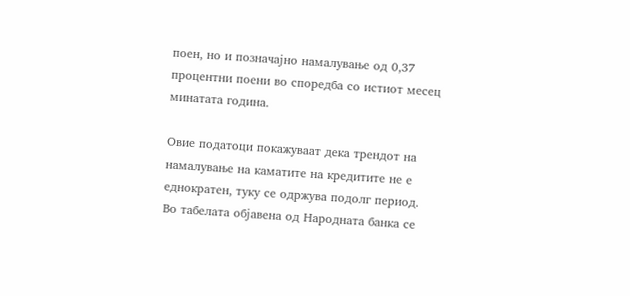поен, но и позначајно намалување од 0,37 процентни поени во споредба со истиот месец минатата година.

Овие податоци покажуваат дека трендот на намалување на каматите на кредитите не е еднократен, туку се одржува подолг период. Во табелата објавена од Народната банка се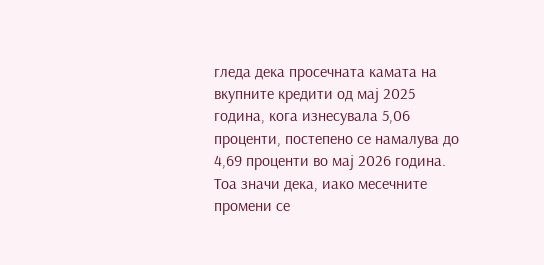гледа дека просечната камата на вкупните кредити од мај 2025 година, кога изнесувала 5,06 проценти, постепено се намалува до 4,69 проценти во мај 2026 година. Тоа значи дека, иако месечните промени се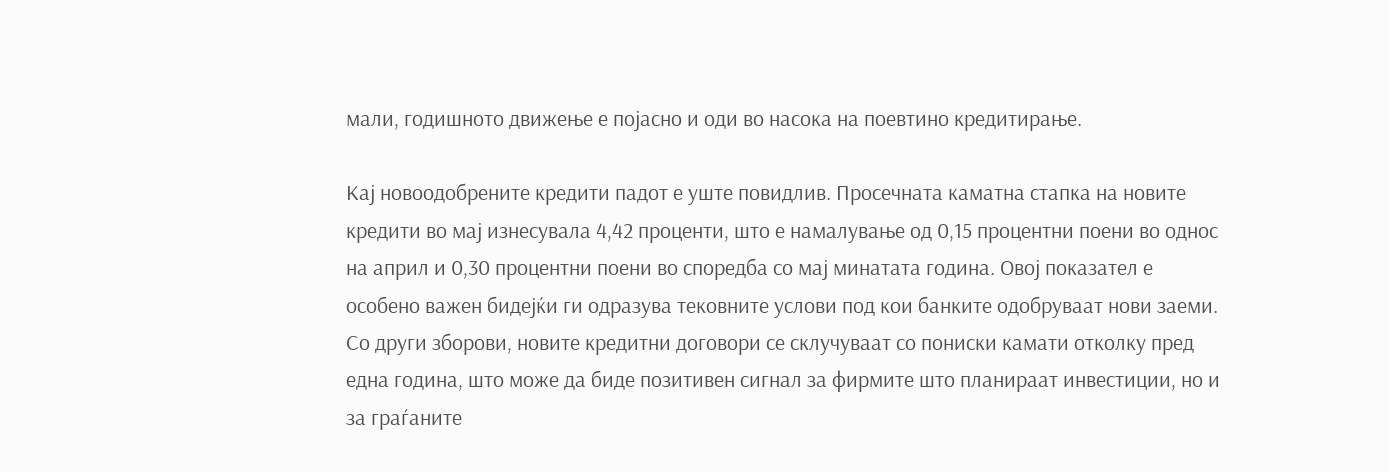мали, годишното движење е појасно и оди во насока на поевтино кредитирање.

Кај новоодобрените кредити падот е уште повидлив. Просечната каматна стапка на новите кредити во мај изнесувала 4,42 проценти, што е намалување од 0,15 процентни поени во однос на април и 0,30 процентни поени во споредба со мај минатата година. Овој показател е особено важен бидејќи ги одразува тековните услови под кои банките одобруваат нови заеми. Со други зборови, новите кредитни договори се склучуваат со пониски камати отколку пред една година, што може да биде позитивен сигнал за фирмите што планираат инвестиции, но и за граѓаните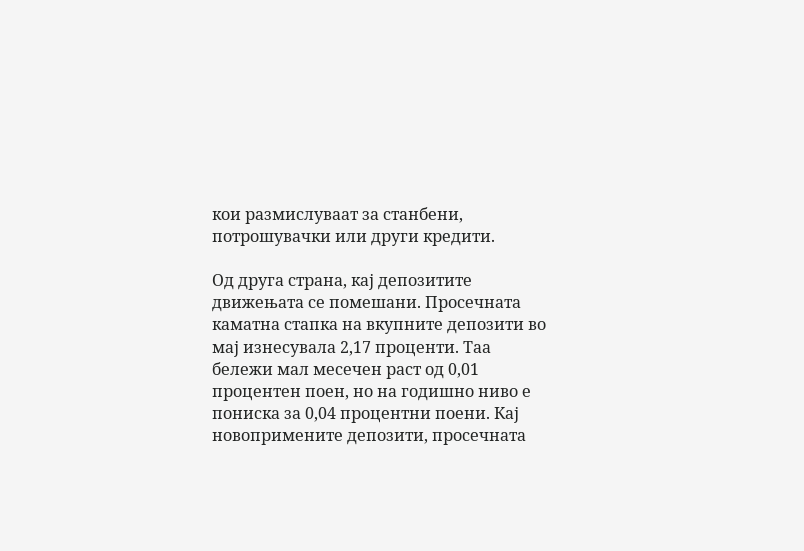кои размислуваат за станбени, потрошувачки или други кредити.

Од друга страна, кај депозитите движењата се помешани. Просечната каматна стапка на вкупните депозити во мај изнесувала 2,17 проценти. Таа бележи мал месечен раст од 0,01 процентен поен, но на годишно ниво е пониска за 0,04 процентни поени. Кај новопримените депозити, просечната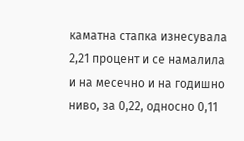каматна стапка изнесувала 2,21 процент и се намалила и на месечно и на годишно ниво, за 0,22, односно 0,11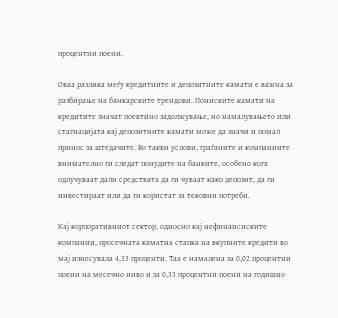процентни поени.

Оваа разлика меѓу кредитните и депозитните камати е важна за разбирање на банкарските трендови. Пониските камати на кредитите значат поевтино задолжување, но намалувањето или стагнацијата кај депозитните камати може да значи и помал принос за штедачите. Во такви услови, граѓаните и компаниите внимателно ги следат понудите на банките, особено кога одлучуваат дали средствата да ги чуваат како депозит, да ги инвестираат или да ги користат за тековни потреби.

Кај корпоративниот сектор, односно кај нефинансиските компании, просечната каматна стапка на вкупните кредити во мај изнесувала 4,33 проценти. Таа е намалена за 0,02 процентни поени на месечно ниво и за 0,33 процентни поени на годишно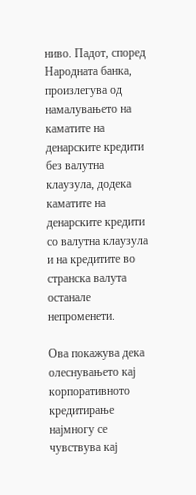ниво. Падот, според Народната банка, произлегува од намалувањето на каматите на денарските кредити без валутна клаузула, додека каматите на денарските кредити со валутна клаузула и на кредитите во странска валута останале непроменети.

Ова покажува дека олеснувањето кај корпоративното кредитирање најмногу се чувствува кај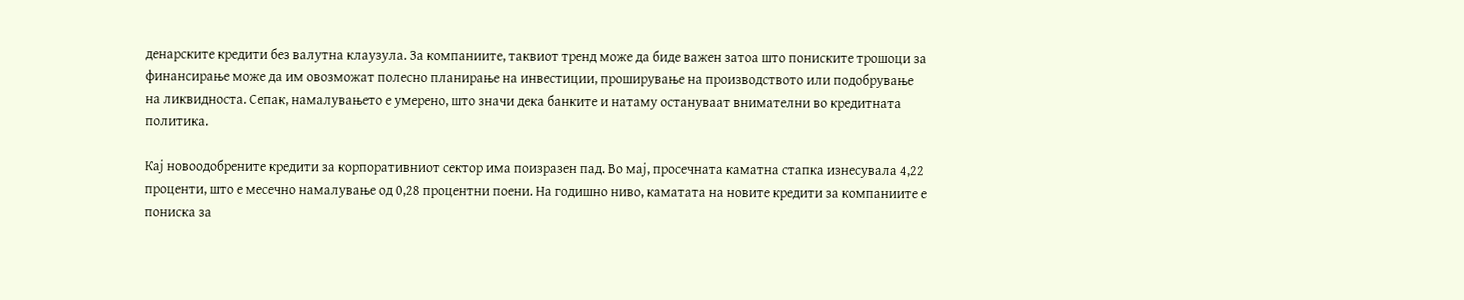денарските кредити без валутна клаузула. За компаниите, таквиот тренд може да биде важен затоа што пониските трошоци за финансирање може да им овозможат полесно планирање на инвестиции, проширување на производството или подобрување на ликвидноста. Сепак, намалувањето е умерено, што значи дека банките и натаму остануваат внимателни во кредитната политика.

Кај новоодобрените кредити за корпоративниот сектор има поизразен пад. Во мај, просечната каматна стапка изнесувала 4,22 проценти, што е месечно намалување од 0,28 процентни поени. На годишно ниво, каматата на новите кредити за компаниите е пониска за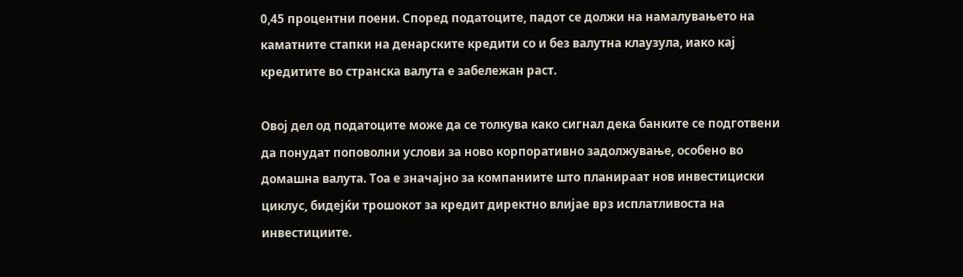0,45 процентни поени. Според податоците, падот се должи на намалувањето на каматните стапки на денарските кредити со и без валутна клаузула, иако кај кредитите во странска валута е забележан раст.

Овој дел од податоците може да се толкува како сигнал дека банките се подготвени да понудат поповолни услови за ново корпоративно задолжување, особено во домашна валута. Тоа е значајно за компаниите што планираат нов инвестициски циклус, бидејќи трошокот за кредит директно влијае врз исплатливоста на инвестициите.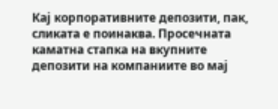Кај корпоративните депозити, пак, сликата е поинаква. Просечната каматна стапка на вкупните депозити на компаниите во мај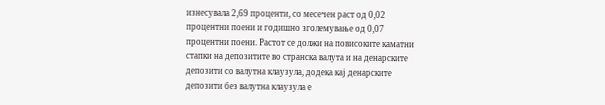изнесувала 2,69 проценти, со месечен раст од 0,02 процентни поени и годишно зголемување од 0,07 процентни поени. Растот се должи на повисоките каматни стапки на депозитите во странска валута и на денарските депозити со валутна клаузула, додека кај денарските депозити без валутна клаузула е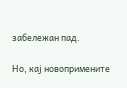забележан пад.

Но, кај новопримените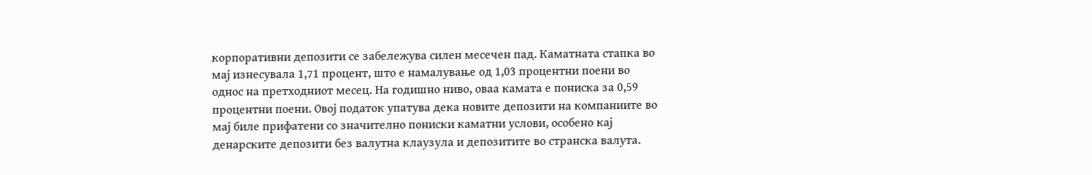корпоративни депозити се забележува силен месечен пад. Каматната стапка во мај изнесувала 1,71 процент, што е намалување од 1,03 процентни поени во однос на претходниот месец. На годишно ниво, оваа камата е пониска за 0,59 процентни поени. Овој податок упатува дека новите депозити на компаниите во мај биле прифатени со значително пониски каматни услови, особено кај денарските депозити без валутна клаузула и депозитите во странска валута.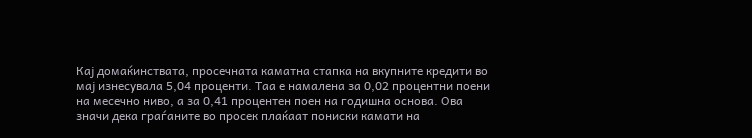Кај домаќинствата, просечната каматна стапка на вкупните кредити во мај изнесувала 5,04 проценти. Таа е намалена за 0,02 процентни поени на месечно ниво, а за 0,41 процентен поен на годишна основа. Ова значи дека граѓаните во просек плаќаат пониски камати на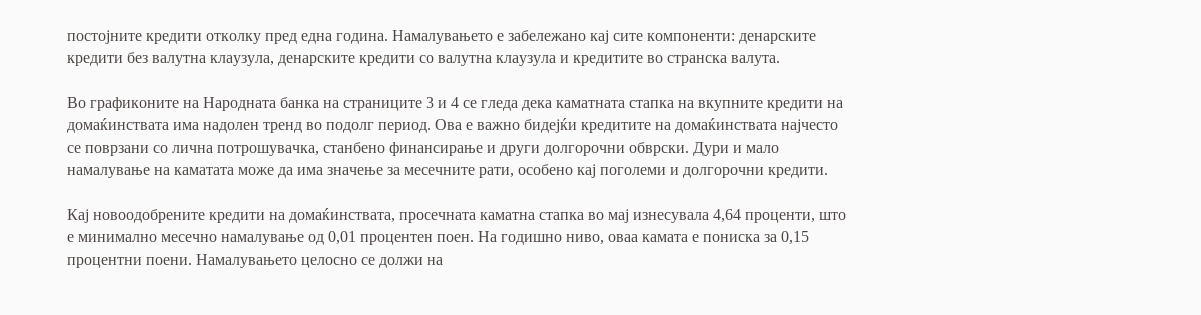постојните кредити отколку пред една година. Намалувањето е забележано кај сите компоненти: денарските кредити без валутна клаузула, денарските кредити со валутна клаузула и кредитите во странска валута.

Во графиконите на Народната банка на страниците 3 и 4 се гледа дека каматната стапка на вкупните кредити на домаќинствата има надолен тренд во подолг период. Ова е важно бидејќи кредитите на домаќинствата најчесто се поврзани со лична потрошувачка, станбено финансирање и други долгорочни обврски. Дури и мало намалување на каматата може да има значење за месечните рати, особено кај поголеми и долгорочни кредити.

Кај новоодобрените кредити на домаќинствата, просечната каматна стапка во мај изнесувала 4,64 проценти, што е минимално месечно намалување од 0,01 процентен поен. На годишно ниво, оваа камата е пониска за 0,15 процентни поени. Намалувањето целосно се должи на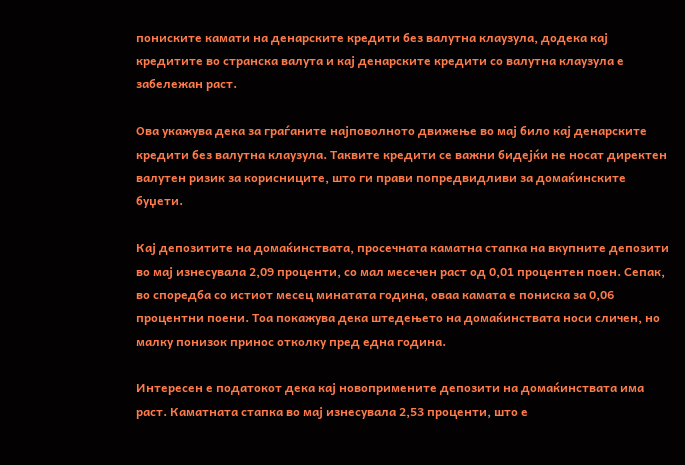пониските камати на денарските кредити без валутна клаузула, додека кај кредитите во странска валута и кај денарските кредити со валутна клаузула е забележан раст.

Ова укажува дека за граѓаните најповолното движење во мај било кај денарските кредити без валутна клаузула. Таквите кредити се важни бидејќи не носат директен валутен ризик за корисниците, што ги прави попредвидливи за домаќинските буџети.

Кај депозитите на домаќинствата, просечната каматна стапка на вкупните депозити во мај изнесувала 2,09 проценти, со мал месечен раст од 0,01 процентен поен. Сепак, во споредба со истиот месец минатата година, оваа камата е пониска за 0,06 процентни поени. Тоа покажува дека штедењето на домаќинствата носи сличен, но малку понизок принос отколку пред една година.

Интересен е податокот дека кај новопримените депозити на домаќинствата има раст. Каматната стапка во мај изнесувала 2,53 проценти, што е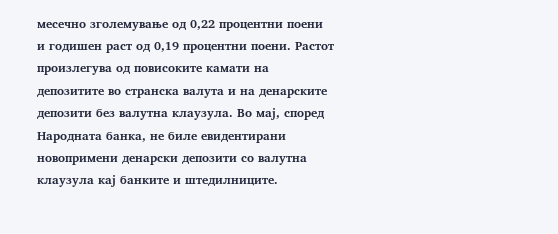месечно зголемување од 0,22 процентни поени и годишен раст од 0,19 процентни поени. Растот произлегува од повисоките камати на депозитите во странска валута и на денарските депозити без валутна клаузула. Во мај, според Народната банка, не биле евидентирани новопримени денарски депозити со валутна клаузула кај банките и штедилниците.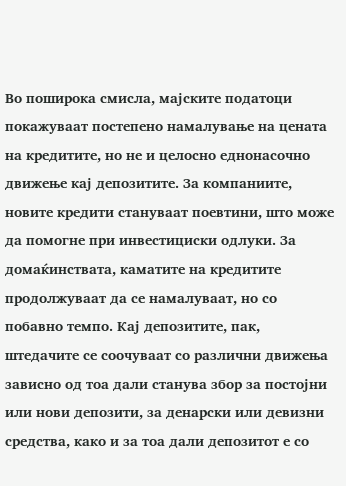Во поширока смисла, мајските податоци покажуваат постепено намалување на цената на кредитите, но не и целосно еднонасочно движење кај депозитите. За компаниите, новите кредити стануваат поевтини, што може да помогне при инвестициски одлуки. За домаќинствата, каматите на кредитите продолжуваат да се намалуваат, но со побавно темпо. Кај депозитите, пак, штедачите се соочуваат со различни движења зависно од тоа дали станува збор за постојни или нови депозити, за денарски или девизни средства, како и за тоа дали депозитот е со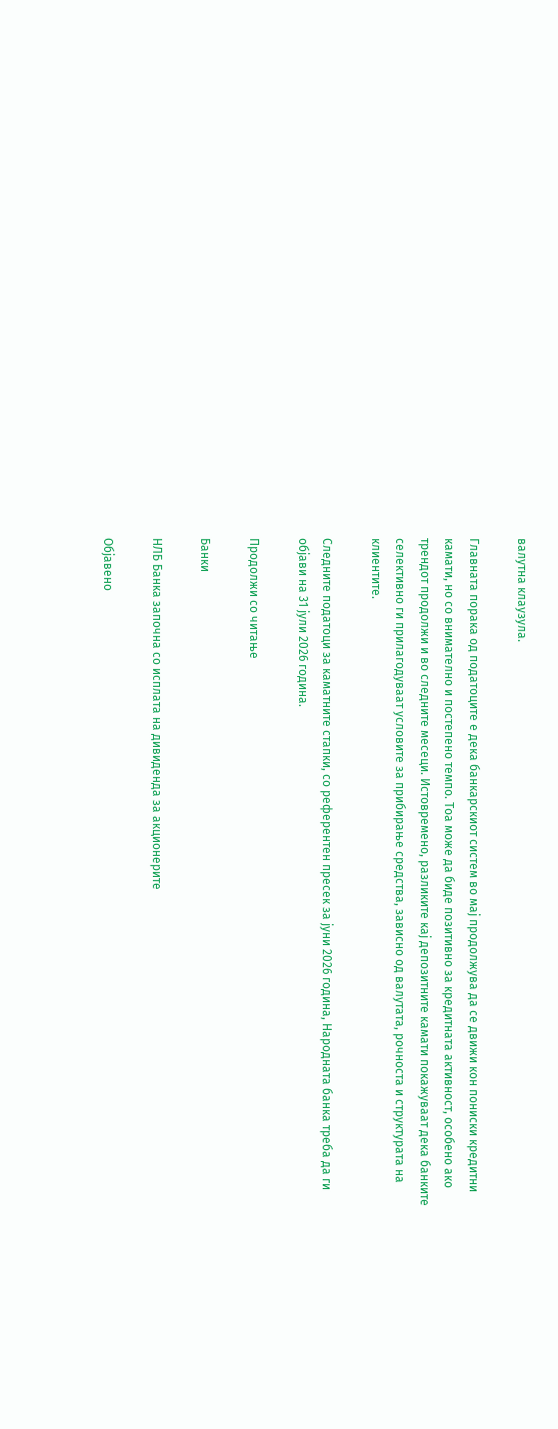валутна клаузула.

Главната порака од податоците е дека банкарскиот систем во мај продолжува да се движи кон пониски кредитни камати, но со внимателно и постепено темпо. Тоа може да биде позитивно за кредитната активност, особено ако трендот продолжи и во следните месеци. Истовремено, разликите кај депозитните камати покажуваат дека банките селективно ги прилагодуваат условите за прибирање средства, зависно од валутата, рочноста и структурата на клиентите.

Следните податоци за каматните стапки, со референтен пресек за јуни 2026 година, Народната банка треба да ги објави на 31 јули 2026 година.

Продолжи со читање

Банки

НЛБ Банка започна со исплата на дивиденда за акционерите

Објавено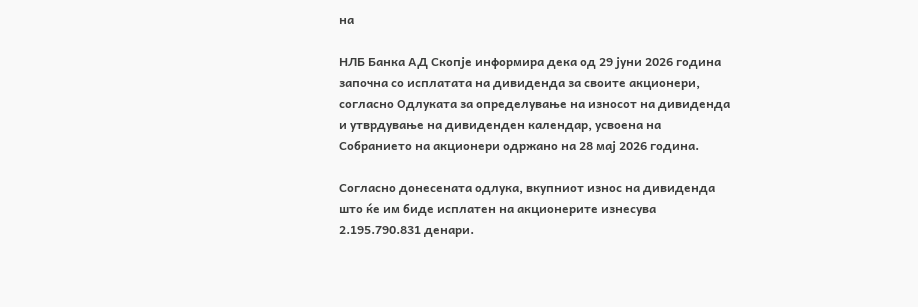на

НЛБ Банка АД Скопје информира дека од 29 јуни 2026 година започна со исплатата на дивиденда за своите акционери, согласно Одлуката за определување на износот на дивиденда и утврдување на дивиденден календар, усвоена на Собранието на акционери одржано на 28 мај 2026 година.

Согласно донесената одлука, вкупниот износ на дивиденда што ќе им биде исплатен на акционерите изнесува 2.195.790.831 денари.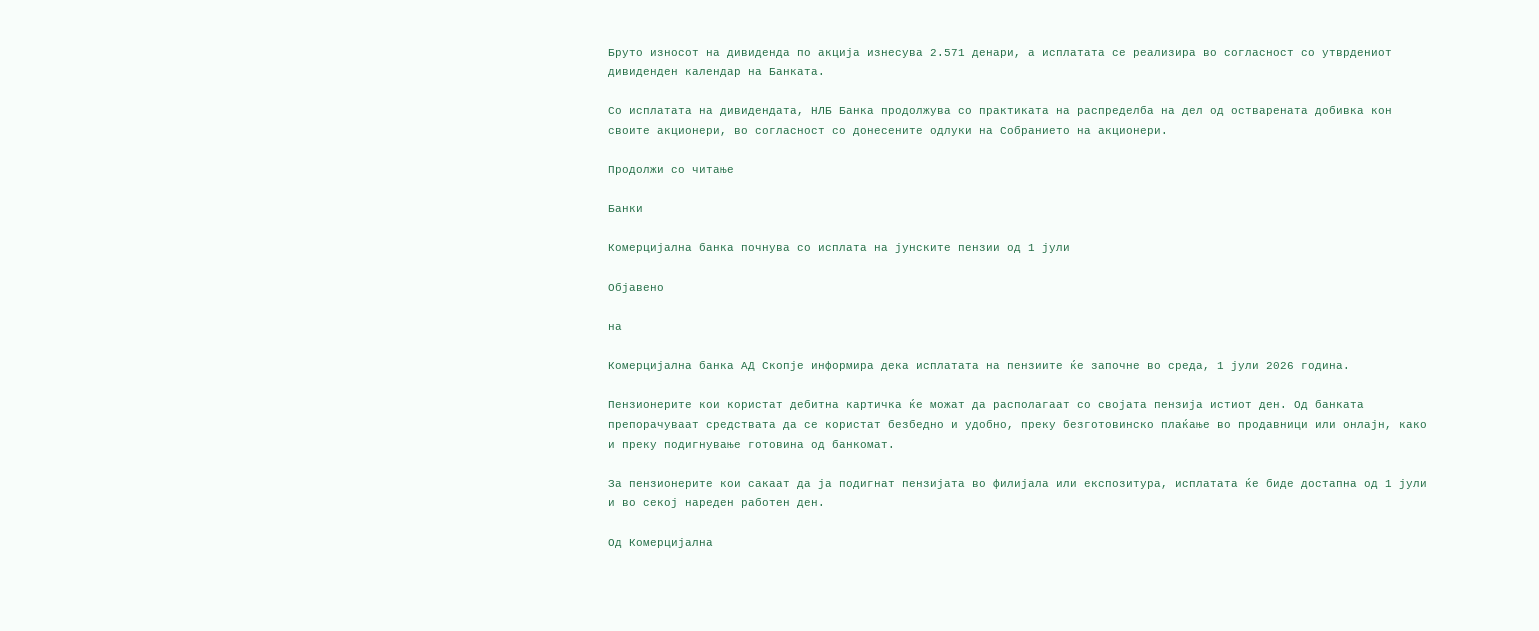Бруто износот на дивиденда по акција изнесува 2.571 денари, а исплатата се реализира во согласност со утврдениот дивиденден календар на Банката.

Со исплатата на дивидендата, НЛБ Банка продолжува со практиката на распределба на дел од остварената добивка кон своите акционери, во согласност со донесените одлуки на Собранието на акционери.

Продолжи со читање

Банки

Комерцијална банка почнува со исплата на јунските пензии од 1 јули

Објавено

на

Комерцијална банка АД Скопје информира дека исплатата на пензиите ќе започне во среда, 1 јули 2026 година.

Пензионерите кои користат дебитна картичка ќе можат да располагаат со својата пензија истиот ден. Од банката препорачуваат средствата да се користат безбедно и удобно, преку безготовинско плаќање во продавници или онлајн, како и преку подигнување готовина од банкомат.

За пензионерите кои сакаат да ја подигнат пензијата во филијала или експозитура, исплатата ќе биде достапна од 1 јули и во секој нареден работен ден.

Од Комерцијална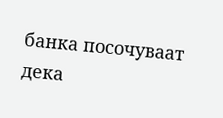банка посочуваат дека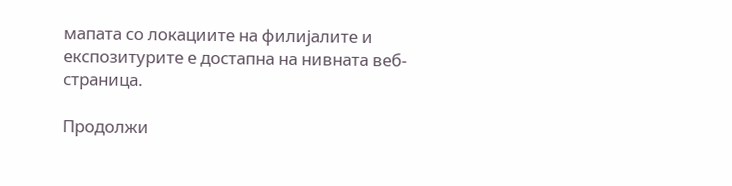мапата со локациите на филијалите и експозитурите е достапна на нивната веб-страница.

Продолжи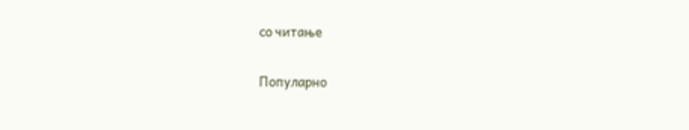со читање

Популарно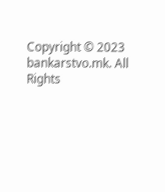Copyright © 2023 bankarstvo.mk. All Rights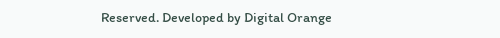Reserved. Developed by Digital Orange